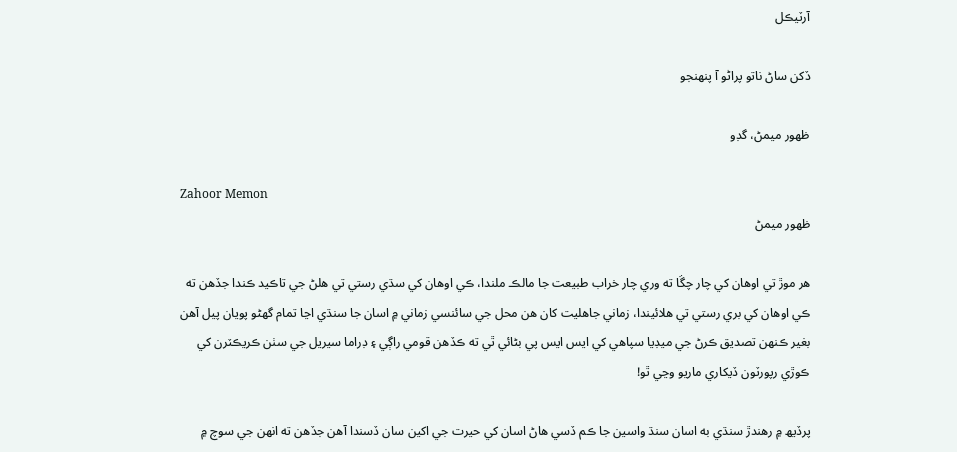آرٽيڪل

ڏکن ساڻ ناتو پراڻو آ پنهنجو

ظھور ميمڻ، گڊو

Zahoor Memon
ظھور ميمڻ

ھر موڙ تي اوھان کي چار چڱا ته وري چار خراب طبيعت جا مالڪ ملندا، ڪي اوھان کي سڌي رستي تي ھلڻ جي تاڪيد ڪندا جڏهن ته ڪي اوھان کي بري رستي تي ھلائيندا، زماني جاھليت کان ھن محل جي سائنسي زماني ۾ اسان جا سنڌي اڃا تمام گھڻو پويان پيل آهن بغير ڪنهن تصديق ڪرڻ جي ميڊيا سپاھي کي ايس ايس پي بڻائي ٿي ته ڪڏهن قومي راڳي ۽ ڊراما سيريل جي سٺن ڪريڪٽرن کي ڪوڙي رپورٽون ڏيکاري ماريو وڃي ٿو!

پرڏيھ ۾ رھندڙ سنڌي به اسان سنڌ واسين جا ڪم ڏسي ھاڻ اسان کي حيرت جي اکين سان ڏسندا آهن جڏهن ته انهن جي سوچ ۾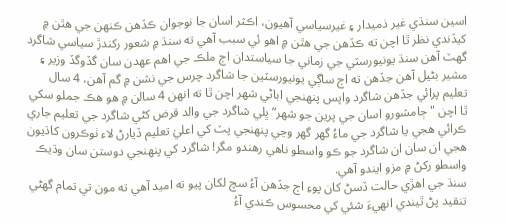اسين سنڌي غير ذميدار ۽ غيرسياسي آھيون، اڪثر اسان جا نوجوان ڪڏهن ڪنهن جي ھٿن ۾ کيڏندي نظر ٿا اچن ته ڪڏهن جي ھٿن ۾ اھو ئي سبب آهي ته سنڌ ۾ شعور رکندڙ سياسي شاگرد گھٽ آهن سنڌ يونيورسٽي جي زماني جا سياستدان اڄ ملڪ جي اھم عھدن سان گڏوگڏ وزير ۽ مشير بڻيل آهن جڏهن ته اڄ ساڳي يونيورسٽين جا شاگرد چرس جي نشن ۾ گم آهن، 4 سال تعليم پرائي جڏهن شاگرد واپس پنهنجي اباڻي شھر اچن ٿا ته انهن 4 سالن ۾ ھو ھڪ جملو سکي ٿا اچن "ڄامشورو اسان جي پرين جو شھر” ڀلي شاگرد جي والد قرض کڻي شاگرد جي تعليم جاري ڪرائي ھجي يا شاگرد جي ماءُ گھر گھر وڃي پنهنجي پٽ کي اعليٰ تعليم ڏيارڻ لاء ٺوڪرون کاڌيون ھجي ان سان ان شاگرد جو ڪو واسطو ناھي رھندو مگر! شاگرد کي پنهنجي دوستن سان وڌيڪ واسطو رکڻ ۾ مزو ايندو آهي.
سنڌ جي اھڙي حالت ڏسڻ کان پوءِ اڄ جڏهن آءُ سچ لکان پيو ته اميد آهي ته مون تي تمام گھڻي تنقيد پڻ ٿيندي انهيءَ شئي کي محسوس ڪندي آءُ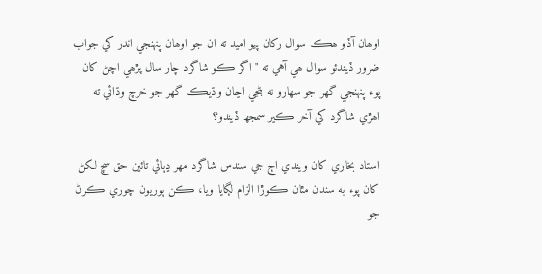اوھان آڏو ھڪ سوال رکان پيو اميد ته ان جو اوھان پنهنجي اندر کي جواب ضرور ڏيندئو سوال ھي آهي ته "اگر ڪو شاگرد چار سال پڙھي اچڻ کان پوء پنهنجي گھر جو سھارو نه بڻجي اڃان وڌيڪ گھر جو خرچ وڌائي ته اھڙي شاگرد کي آخر ڪير سمجھ ڏيندو؟

استاد بخاري کان ويندي اڄ جي سندس شاگرد مھر ڍٻائي تائين حق سچ لکڻ کان پوء به سندن مٿان ڪوڙا الزام لڳايا ويا، ڪن ٻوريون چوري ڪرڻ جو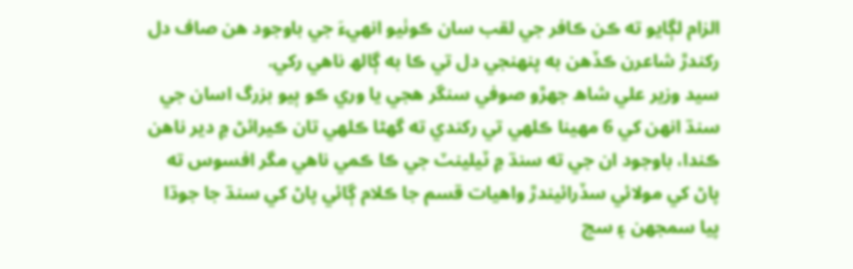الزام لڳايو ته ڪن ڪافر جي لقب سان ڪوٺيو انهيءَ جي باوجود ھن صاف دل رکندڙ شاعرن ڪڏهن به پنهنجي دل تي ڪا به ڳالھ ناھي رکي.
سيد وزير علي شاھ جھڙو صوفي سنگر ھجي يا وري ڪو ٻيو بزرگ اسان جي سنڌ انهن کي 6 مھينا ڪلھي تي رکندي ته گھڻا ڪلھي تان ڪيرائڻ ۾ دير ناھن ڪندا، باوجود ان جي ته سنڌ ۾ ٽيلينٽ جي ڪا ڪمي ناھي مگر افسوس ته پاڻ کي مولائي سڏرائيندڙ واھيات قسم جا ڪلام ڳائي پاڻ کي سنڌ جا جوڌا پيا سمجھن ۽ سچ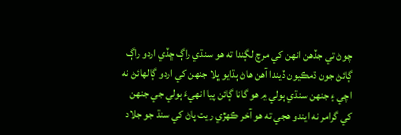چوڻ تي جڏهن انهن کي مرچ لڳندا ته ھو سنڌي راڳ ڇڏي اردو راڳ ڳائڻ جون ڌمڪيون ڏيندا آهن ھاڻ ٻڌايو ڀلا جنهن کي اردو ڳالھائڻ نه اچي ۽ جنهن سنڌي ٻولي ۾ ھو گانا ڳائن پيا انهيءَ ٻولي جي جنهن کي گرامر نه ايندو ھجي ته ھو آخر ڪھڙي ريت پاڻ کي سنڌ جو جلاد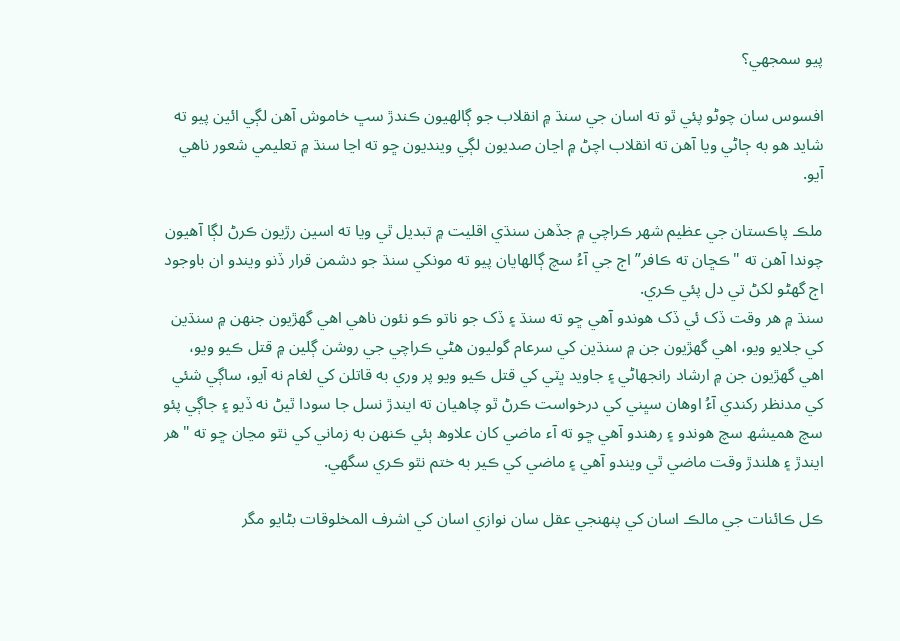پيو سمجھي؟

افسوس سان چوڻو پئي ٿو ته اسان جي سنڌ ۾ انقلاب جو ڳالھيون ڪندڙ سڀ خاموش آهن لڳي ائين پيو ته شايد ھو به ڄاڻي ويا آهن ته انقلاب اچڻ ۾ اڃان صديون لڳي وينديون ڇو ته اڃا سنڌ ۾ تعليمي شعور ناھي آيو.

ملڪ پاڪستان جي عظيم شھر ڪراچي ۾ جڏهن سنڌي اقليت ۾ تبديل ٿي ويا ته اسين رڙيون ڪرڻ لڳا آهيون چوندا آهن ته "ڪڇان ته ڪافر” اڄ جي آءُ سچ ڳالھايان پيو ته مونکي سنڌ جو دشمن قرار ڏنو ويندو ان باوجود اڄ گھڻو لکڻ تي دل پئي ڪري.
سنڌ ۾ ھر وقت ڏک ئي ڏک ھوندو آهي ڇو ته سنڌ ۽ ڏک جو ناتو ڪو نئون ناھي اھي گھڙيون جنهن ۾ سنڌين کي جلايو ويو، اھي گھڙيون جن ۾ سنڌين کي سرعام گوليون ھڻي ڪراچي جي روشن ڳلين ۾ قتل ڪيو ويو، اھي گھڙيون جن ۾ ارشاد رانجھاڻي ۽ جاويد ڀٽي کي قتل ڪيو ويو پر وري به قاتلن کي لغام نه آيو، ساڳي شئي کي مدنظر رکندي آءُ اوھان سڀني کي درخواست ڪرڻ ٿو چاھيان ته ايندڙ نسل جا سودا ٿيڻ نه ڏيو ۽ جاڳي پئو سچ ھميشھ سچ ھوندو ۽ رھندو آهي ڇو ته آء ماضي کان علاوھ ٻئي ڪنهن به زماني کي نٿو مڃان ڇو ته "ھر ايندڙ ۽ ھلندڙ وقت ماضي ٿي ويندو آهي ۽ ماضي کي ڪير به ختم نٿو ڪري سگھي.

ڪل ڪائنات جي مالڪ اسان کي پنهنجي عقل سان نوازي اسان کي اشرف المخلوقات بڻايو مگر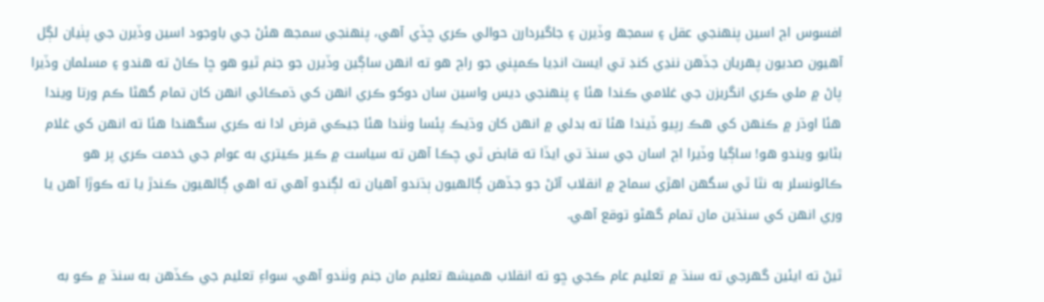افسوس اڄ اسين پنهنجي عقل ۽ سمجھ وڏيرن ۽ جاگيردارن حوالي ڪري ڇڏي آهي، پنهنجي سمجھ ھئڻ جي باوجود اسين وڏيرن جي پٺيان لڳل آھيون صديون پھريان جڏهن ننڍي کنڊ تي ايسٽ انڊيا ڪمپني جو راڄ ھو ته انهن ساڳين وڏيرن جو جنم ٿيو ھو ڇا ڪاڻ ته ھندو ۽ مسلمان وڏيرا پاڻ ۾ ملي ڪري انگريزن جي غلامي ڪندا ھئا ۽ پنهنجي ديس واسين سان دوکو ڪري انهن کي ڌمڪائي انهن کان تمام گھڻا ڪم ورتا ويندا ھئا اوڌر ۾ ڪنهن کي ھڪ رپيو ڏيندا ھئا ته بدلي ۾ انهن کان وڌيڪ پئسا وٺندا ھئا جيڪي قرض ادا نه ڪري سگھندا ھئا ته انهن کي غلام بڻايو ويندو ھو! ساڳيا وڏيرا اڄ اسان جي سنڌ تي ايڏا ته قابض ٿي چڪا آهن ته سياست ۾ ڪير ڪيتري به عوام جي خدمت ڪري پر ھو ڪائونسلر به نٿا ٿي سگھن اھڙي سماج ۾ انقلاب آڻڻ جو جڏهن ڳالھيون ٻڌندو آھيان ته لڳندو آهي ته اھي ڳالھيون ڪندڙ يا ته ڪوڙا آهن يا وري انهن کي سنڌين مان تمام گھڻو توقع آهي.

ٿيڻ ته ايئين گھرجي ته سنڌ ۾ تعليم عام ڪجي ڇو ته انقلاب ھميشھ تعليم مان جنم وٺندو آهي، سواءِ تعليم جي ڪڏهن به سنڌ ۾ ڪو به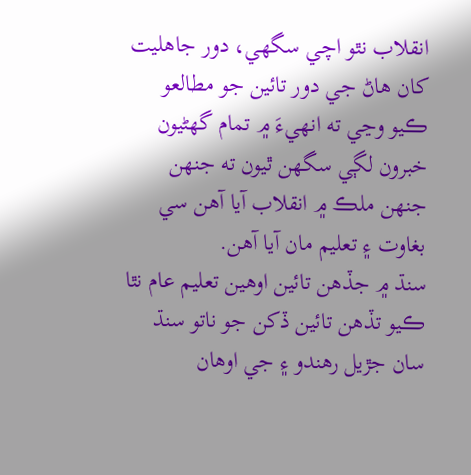انقلاب نٿو اچي سگھي، دور جاھليت کان ھاڻ جي دور تائين جو مطالعو ڪيو وڃي ته انهيءَ ۾ تمام گھڻيون خبرون لڳي سگھن ٿيون ته جنهن جنهن ملڪ ۾ انقلاب آيا آهن سي بغاوت ۽ تعليم مان آيا آهن.
سنڌ ۾ جڏهن تائين اوھين تعليم عام نٿا ڪيو تڏهن تائين ڏکن جو ناتو سنڌ سان جڙيل رھندو ۽ جي اوھان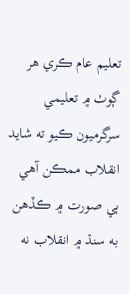تعليم عام ڪري ھر ڳوٺ ۾ تعليمي سرگرميون ڪيو ته شايد انقلاب ممڪن آهي ٻي صورت ۾ ڪڏهن به سنڌ ۾ انقلاب نه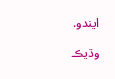ايندو.

وڌيڪ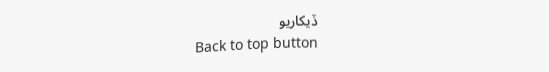ڏيکاريو
Back to top button